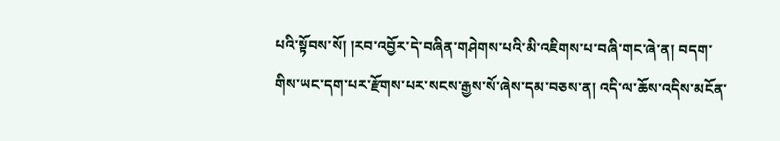པའི་སྟོབས་སོ། །རབ་འབྱོར་དེ་བཞིན་གཤེགས་པའི་མི་འཇིགས་པ་བཞི་གང་ཞེ་ན། བདག་གིས་ཡང་དག་པར་རྫོགས་པར་སངས་རྒྱས་སོ་ཞེས་དམ་བཅས་ན། འདི་ལ་ཆོས་འདིས་མངོན་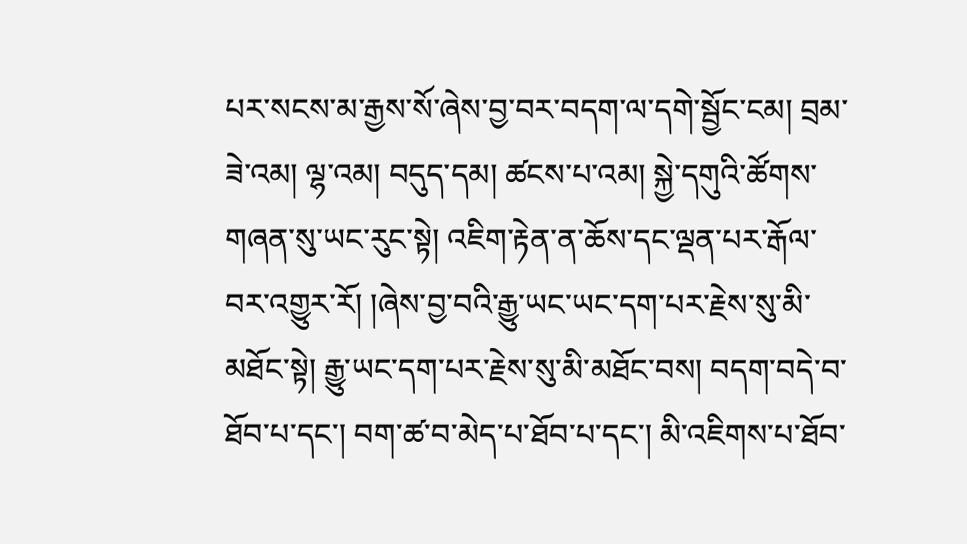པར་སངས་མ་རྒྱས་སོ་ཞེས་བྱ་བར་བདག་ལ་དགེ་སྦྱོང་ངམ། བྲམ་ཟེ་འམ། ལྷ་འམ། བདུད་དམ། ཚངས་པ་འམ། སྐྱེ་དགུའི་ཚོགས་གཞན་སུ་ཡང་རུང་སྟེ། འཇིག་རྟེན་ན་ཆོས་དང་ལྡན་པར་རྒོལ་བར་འགྱུར་རོ། །ཞེས་བྱ་བའི་རྒྱུ་ཡང་ཡང་དག་པར་རྗེས་སུ་མི་མཐོང་སྟེ། རྒྱུ་ཡང་དག་པར་རྗེས་སུ་མི་མཐོང་བས། བདག་བདེ་བ་ཐོབ་པ་དང་། བག་ཚ་བ་མེད་པ་ཐོབ་པ་དང་། མི་འཇིགས་པ་ཐོབ་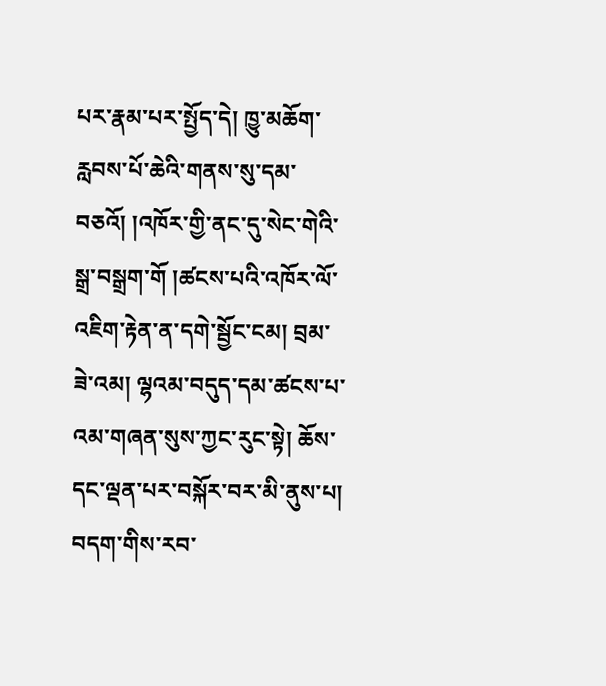པར་རྣམ་པར་སྤྱོད་དེ། ཁྱུ་མཆོག་རླབས་པོ་ཆེའི་གནས་སུ་དམ་བཅའོ། །འཁོར་གྱི་ནང་དུ་སེང་གེའི་སྒྲ་བསྒྲག་གོ །ཚངས་པའི་འཁོར་ལོ་འཇིག་རྟེན་ན་དགེ་སྦྱོང་ངམ། བྲམ་ཟེ་འམ། ལྷའམ་བདུད་དམ་ཚངས་པ་འམ་གཞན་སུས་ཀྱང་རུང་སྟེ། ཆོས་དང་ལྡན་པར་བསྐོར་བར་མི་ནུས་པ། བདག་གིས་རབ་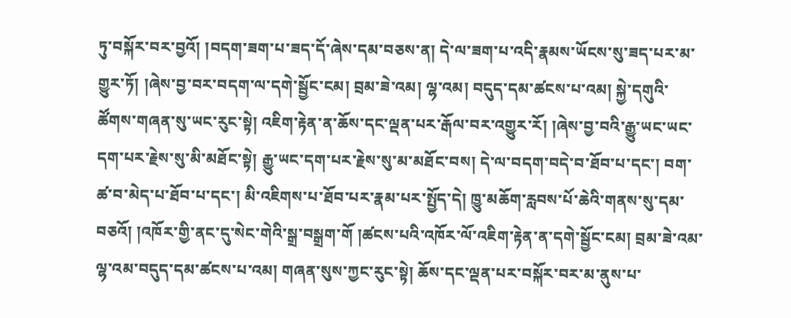ཏུ་བསྐོར་བར་བྱའོ། །བདག་ཟག་པ་ཟད་དོ་ཞེས་དམ་བཅས་ན། དེ་ལ་ཟག་པ་འདི་རྣམས་ཡོངས་སུ་ཟད་པར་མ་གྱུར་ཏོ། །ཞེས་བྱ་བར་བདག་ལ་དགེ་སྦྱོང་ངམ། བྲམ་ཟེ་འམ། ལྷ་འམ། བདུད་དམ་ཚངས་པ་འམ། སྐྱེ་དགུའི་ཚོགས་གཞན་སུ་ཡང་རུང་སྟེ། འཇིག་རྟེན་ན་ཆོས་དང་ལྡན་པར་རྒོལ་བར་འགྱུར་རོ། །ཞེས་བྱ་བའི་རྒྱུ་ཡང་ཡང་དག་པར་རྗེས་སུ་མི་མཐོང་སྟེ། རྒྱུ་ཡང་དག་པར་རྗེས་སུ་མ་མཐོང་བས། དེ་ལ་བདག་བདེ་བ་ཐོབ་པ་དང་། བག་ཚ་བ་མེད་པ་ཐོབ་པ་དང་། མི་འཇིགས་པ་ཐོབ་པར་རྣམ་པར་སྤྱོད་དེ། ཁྱུ་མཆོག་རླབས་པོ་ཆེའི་གནས་སུ་དམ་བཅའོ། །འཁོར་གྱི་ནང་དུ་སེང་གེའི་སྒྲ་བསྒྲག་གོ །ཚངས་པའི་འཁོར་ལོ་འཇིག་རྟེན་ན་དགེ་སྦྱོང་ངམ། བྲམ་ཟེ་འམ་ལྷ་འམ་བདུད་དམ་ཚངས་པ་འམ། གཞན་སུས་ཀྱང་རུང་སྟེ། ཆོས་དང་ལྡན་པར་བསྐོར་བར་མ་ནུས་པ་